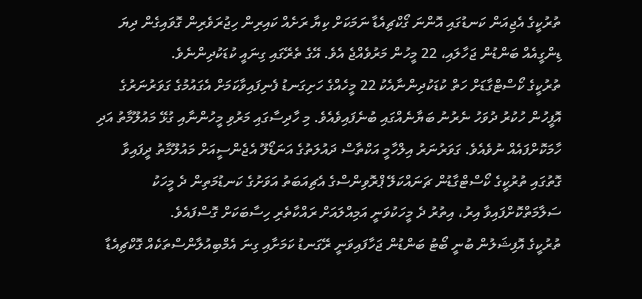ތުރުކީގެ އެޖިއަން ކަނޑުގައި އޮންނަ ގޯކްޗިއެޑާ ނަމަކަށް ކިޔާ ރަށެއް ކައިރިން ހިޖުރަވެރިން ގޮވައިގެން ދިޔަ ޑިންގީއެއް ބަންޑުން ޖަހާލައި، 22 މީހުން މަރުވެއްޖެ އެވެ. އޭގެ ތެރޭގައި ގިނައީ ކުޑަކުދިންނެވެ.
ތުރުކީގެ ކޯސްޓްގާޑަށް ހަތް ކުޑަކުދިންނާއެކު 22 މީހެއްގެ ހަށިގަނޑު ފެނިފައިވާކަމަށް އެގައުމުގެ ގަވަރުނަރުގެ އޮފީހުން ހުކުރު ދުވަހު ނެރުނު ބަޔާނެއްގައި ބުނެފައިވެއެވެ. މި ހާދިސާގައި މަރުވި މީހުންނާއި ގުޅޭ މައުލޫމާތު އަދި ހާމަކޮށްފައެއް ނުވެއެވެ. ގަވަރުނަރު އިލްހާމީ އަކްތާސް ދައުލަތުގެ އަނަޑޯލޫ އެޖެންސީއަށް މައުލޫމާތު ދީފައިވާ ގޮތުގައި ތުރުކީގެ ކޯސްޓްގާޑުން ޗަނައްކަލޭ ޕްރޮވިންސްގެ އެޗިއަބަތު އަވަށުގެ ކަނޑުމަތިން ދެ މީހަކު ސަލާމަތްކޮށްފައިވާ އިރު، އިތުރު ދެ މީހަކުވަނީ އަމިއްލައަށް ރައްކާތެރި ހިސާބަކަށް ގޮސްފައެވެ.
ތުރުކީގެ އޮފިޝަލުން ބުނީ ބޯޓު ބަންޑުން ޖަހާފައިވަނީ ރޭގަނޑު ކަމަށާއި ގިނަ އެމްބިއުލާންސްތަކެއް ގޮކްޗިއެޑާ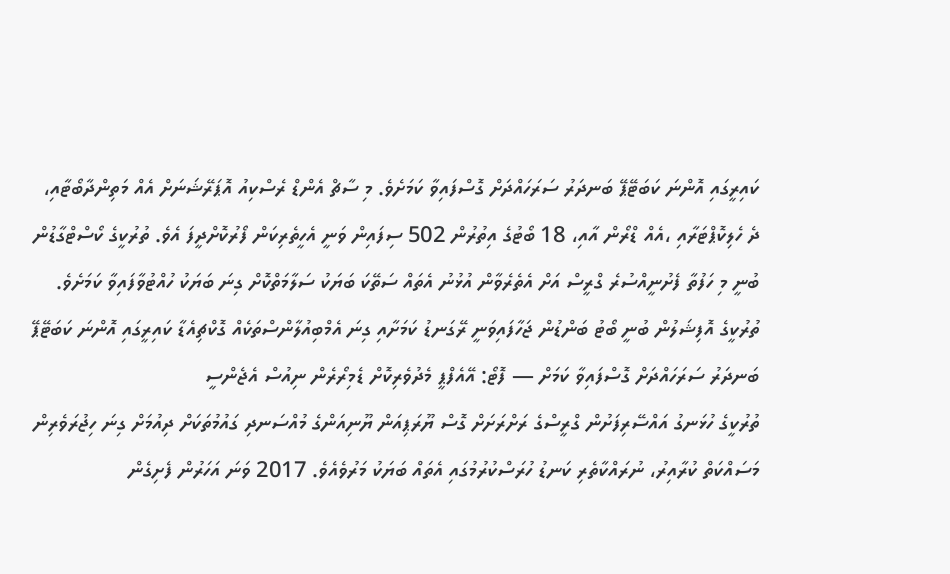ކައިރީގައި އޮންނަ ކަބަޓޭޕޭ ބަނދަރު ސަރަހައްދަށް ގޮސްފައިވާ ކަމަށެވެ. މި ސާޗް އެންޑް ރެސްކިއު އޮޕަރޭޝަނަށް އެއް މަތިންދާބޯޓާއި، ދެ ހެލިކޮޕްޓަރާއި ،އެއް ޑްރޯން އާއި، 18 ބޯޓުގެ އިތުރުން 502 ސިފައިން ވަނީ އެހީތެރިކަން ފޯރުކޮށްދީފަ އެވެ. ތުރުކީގެ ކޯސްޓްގާޑުން ބުނީ މި ހަފުތާ ފެށުނީއްސުރެ ގްރީސް އަށް އެތެރެވާން އުޅުނު އެތައް ސަތޭކަ ބަޔަކު ސަލާމަތްކޮށް ގިނަ ބަޔަކު ހުއްޓުވާފައިވާ ކަމަށެވެ.
ތުރުކީގެ އޮފިޝަލުން ބުނީ ބޯޓު ބަންޑުން ޖަހާފައިވަނީ ރޭގަނޑު ކަމަށާއި ގިނަ އެމްބިއުލާންސްތަކެއް ގޮކްޗިއެޑާ ކައިރީގައި އޮންނަ ކަބަޓޭޕޭ ބަނދަރު ސަރަހައްދަށް ގޮސްފައިވާ ކަމަށް — ފޮޓޯ: އޭއެފްޕީ މެދުވެރިކޮށް ޑެމިރޯރެން ނިއުސް އެޖެންސީ
ތުރުކީގެ ހުޅަނގު އައްސޭރިފަށުން ގްރީސްގެ ރަށްރަށަށް ގޮސް ޔޫރަޕިއަން ޔޫނިއަންގެ މުއްސަނދި ގައުމުތަކަށް ދިއުމަށް ގިނަ ހިޖުރަވެރިން މަސައްކަތް ކުރާއިރު، ނުރައްކާތެރި ކަނޑު ހުރަސްކުރުމުގައި އެތައް ބަޔަކު މަރުވެއެވެ. 2017 ވަނަ އަހަރުން ފެށިގެން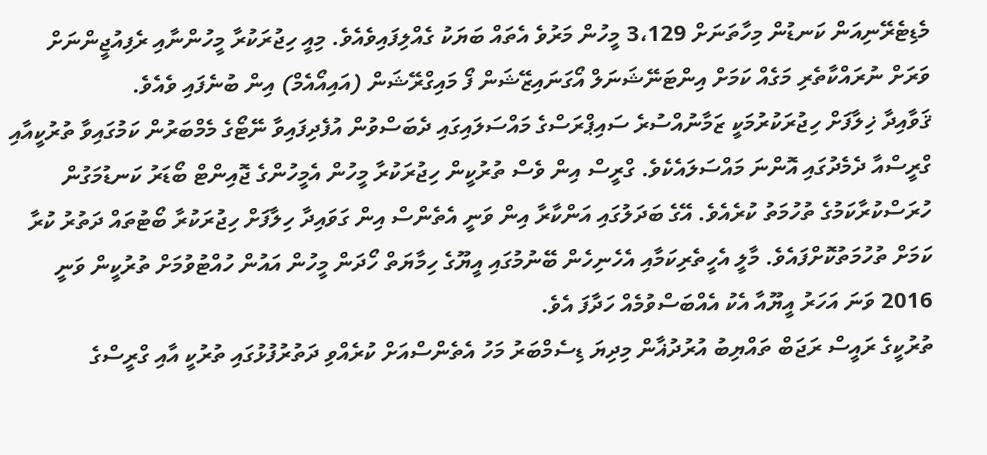މެޑިޓެރޭނިއަން ކަނޑުން މިހާތަނަށް 3،129 މީހުން މަރުވެ އެތައް ބަޔަކު ގެއްލިފައިވެއެވެ. މިއީ ހިޖުރަކުރާ މީހުންނާއި ރެފިއުޖީންނަށް ވަރަށް ނުރައްކާތެރި މަގެއް ކަމަށް އިންޓަނޭޝަނަލް އޯގަނައިޒޭޝަން ފޯ މައިގްރޭޝަން (އައިއޯއެމް) އިން ބުނެފައި ވެއެވެ.
ޤަވާއިދާ ޚިލާފަށް ހިޖުރަކުރުމަކީ ޒަމާނުއްސުރެ ސައިޕްރަސްގެ މައްސަލައިގައި ދެބަސްވުން އުފެދިފައިވާ ނޭޓޯގެ މެމްބަރުން ކަމުގައިވާ ތުރުކީއާއި ގްރީސްއާ ދެމެދުގައި އޮންނަ މައްސަލައެކެވެ. ގްރީސް އިން ވެސް ތުރުކީން ހިޖުރަކުރާ މީހުން އެމީހުންގެ ޖޮއިންޓް ބޯޑަރު ކަނޑުމަގުން ހުރަސްކުރާކަމުގެ ތުހުމަތު ކުރެއެވެ. އޭގެ ބަދަލުގައި އަންކާރާ އިން ވަނީ އެތެންސް އިން ގަވައިދާ ހިލާފަށް ހިޖުރަކުރާ ބޯޓުތައް ދަތުރު ކުރާ ކަމަށް ތުހުމަތުކޮށްފައެވެ. މާލީ އެހީތެރިކަމާއި އެހެނިހެން ބޭނުމުގައި އީޔޫގެ ހިމާޔަތް ހޯދަން މީހުން އައުން ހުއްޓުވުމަށް ތުރުކީން ވަނީ 2016 ވަނަ އަހަރު އީޔޫއާ އެކު އެއްބަސްވުމެއް ހަދާފަ އެވެ.
ތުރުކީގެ ރައީސް ރަޖަބް ތައްޔިބު އުރުދުޣާން މިދިޔަ ޑިސެމްބަރު މަހު އެތެންސްއަށް ކުރެއްވި ދަތުރުފުޅުގައި ތުރުކީ އާއި ގްރީސްގެ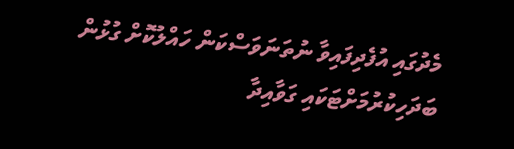މެދުގައި އުފެދިފައިވާ ނުތަނަވަސްކަން ހައްލުކޮށް ގުޅުން ބަދަހިކުރުމަށްޓަކައި ގަވާއިދާ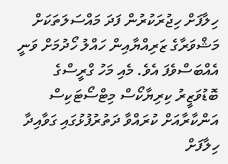ހިލާފަށް ހިޖުރަކުރުން ފަދަ މައްސަލަތަކަށް މަޝްވަރާގެ ޒަރިއްޔާއިން ހައްލު ހޯދުމަށް ވަނީ އެއްބަސްވެފަ އެވެ. މެއި މަހު ގްރީސްގެ ބޮޑުވަޒީރު ކިރިޔާކޯސް މިޓްސޯޓަކިސް އަންކާރާއަށް ކުރައްވާ ދަތުރުފުޅުގައި ގަވާއިދާ ހިލާފަށް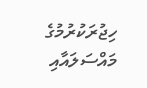ހިޖުރަކުރުމުގެ މައްސަލައާއި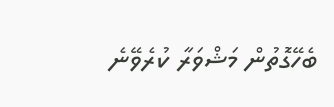ބެހޭގޮތުން މަޝްވަރާ ކުރެވޭނެ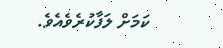ކަމަށް ލަފާކުރެވެއެވެ.